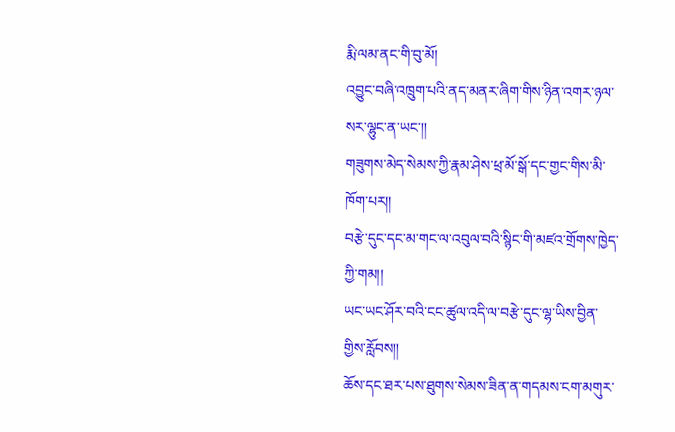རྨི་ལམ་ནང་གི་བུ་མོ།
འབྱུང་བཞི་འཁྲུག་པའི་ནད་མནར་ཞིག་གིས་ཉིན་འགར་ཉལ་སར་ལྷུང་ན་ཡང་།།
གཟུགས་མེད་སེམས་ཀྱི་རྣམ་ཤེས་ཕྲ་མོ་སྒོ་དང་གྱང་གིས་མི་ཁོག་པར།།
བརྩེ་དུང་དང་མ་གང་ལ་འབུལ་བའི་སྙིང་གི་མཛའ་གྲོགས་ཁྱེད་ཀྱི་གམ།།
ཡང་ཡང་ཤོར་བའི་ངང་ཚུལ་འདི་ལ་བརྩེ་དུང་ལྷ་ཡིས་བྱིན་གྱིས་རློབས།།
ཆོས་དང་ཐར་པས་ཐུགས་སེམས་ཟིན་ན་གདམས་ངག་མགུར་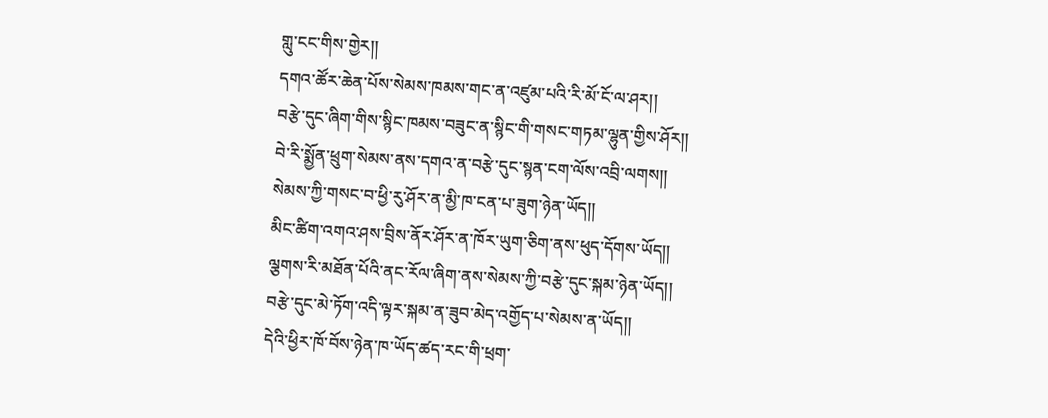གླུ་ངང་གིས་གྱེར།།
དགའ་ཚོར་ཆེན་པོས་སེམས་ཁམས་གང་ན་འཛུམ་པའི་རི་མོ་ངོ་ལ་ཤར།།
བརྩེ་དུང་ཞིག་གིས་སྙིང་ཁམས་བཟུང་ན་སྙིང་གི་གསང་གཏམ་ལྷུན་གྱིས་ཤོར།།
བེ་རི་སྨྱོན་ཕྲུག་སེམས་ནས་དགའ་ན་བརྩེ་དུང་སྙན་ངག་ལོས་འབྲི་ལགས།།
སེམས་ཀྱི་གསང་བ་ཕྱི་རུ་ཤོར་ན་མྱི་ཁ་ངན་པ་ཟུག་ཉེན་ཡོད།།
མིང་ཚིག་འགའ་ཤས་བྲིས་ནོར་ཤོར་ན་ཁོར་ཡུག་ཅིག་ནས་ཕུད་དོགས་ཡོད།།
ལྕགས་རི་མཐོན་པོའི་ནང་རོལ་ཞིག་ནས་སེམས་ཀྱི་བརྩེ་དུང་སྐམ་ཉེན་ཡོད།།
བརྩེ་དུང་མེ་ཏོག་འདི་ལྟར་སྐམ་ན་ཟུབ་མེད་འགྱོད་པ་སེམས་ན་ཡོད།།
དེའི་ཕྱིར་ཁོ་བོས་ཉེན་ཁ་ཡོད་ཚད་རང་གི་ཕྲག་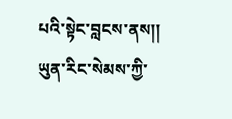པའི་སྟེང་བླངས་ནས།།
ཡུན་རིང་སེམས་ཀྱི་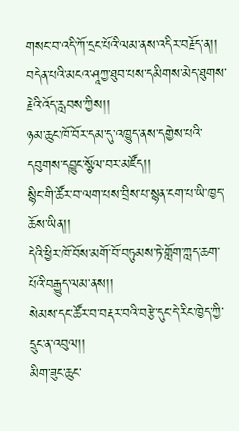གསང་བ་འདི་ཀོ་དྲང་པོའི་ལམ་ནས་འདིར་བརྗོད་ན།།
བདེན་པའི་མངའ་ཤཱཀྱ་ཐུབ་པས་དམིགས་མེད་ཐུགས་རྗེའི་འོད་རླབས་ཀྱིས།།
ཉམ་ཆུང་ཁོ་བོར་དམ་དུ་འཁྱུད་ནས་དགྱེས་པའི་དབུགས་དབྱུང་སྩོལ་བར་མཛོད།།
སྙིང་གི་ཚོར་བ་ལག་པས་བྲིས་པ་སྙན་ངག་པ་ཡི་ཁྱད་ཆོས་ཡིན།།
དེའི་ཕྱིར་ཁོ་བོས་མགོ་བོ་བཏུམས་ཏེ་གློག་ཀླད་ཆག་པོའི་བརྒྱུད་ལམ་ནས།།
སེམས་དང་ཚོར་བ་བརྡར་བའི་བརྩེ་དུང་དེ་རིང་ཁྱེད་ཀྱི་དྲུང་ན་འབུལ།།
མིག་ཟུང་ཆུང་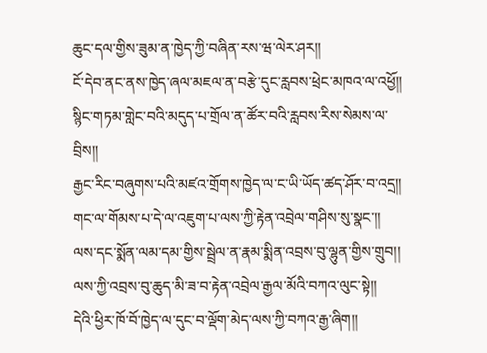ཆུང་དལ་གྱིས་ཟུམ་ན་ཁྱེད་ཀྱི་བཞིན་རས་ཝ་ལེར་ཤར།།
ངོ་དེབ་ནང་ནས་ཁྱེད་ཞལ་མཇལ་ན་བརྩེ་དུང་རླབས་ཕྲེང་མཁའ་ལ་འཕྱོ།།
སྙིང་གཏམ་གླེང་བའི་མདུད་པ་གྲོལ་ན་ཚོར་བའི་རླབས་རིས་སེམས་ལ་བྲིས།།
རྒྱང་རིང་བཞུགས་པའི་མཛའ་གྲོགས་ཁྱེད་ལ་ང་ཡི་ཡོད་ཚད་ཤོར་བ་འདྲ།།
གང་ལ་གོམས་པ་དེ་ལ་འཇུག་པ་ལས་ཀྱི་རྟེན་འབྲེལ་གཤིས་སུ་སྣང་།།
ལས་དང་སྨོན་ལམ་དམ་གྱིས་སྦྲེལ་ན་རྣམ་སྨིན་འབྲས་བུ་ལྷུན་གྱིས་གྲུབ།།
ལས་ཀྱི་འབྲས་བུ་ཆུད་མི་ཟ་བ་རྟེན་འབྲེལ་རྒྱལ་མོའི་བཀའ་ལུང་སྟེ།།
དེའི་ཕྱིར་ཁོ་བོ་ཁྱེད་ལ་དུང་བ་ལྡོག་མེད་ལས་ཀྱི་བཀའ་རྒྱ་ཞིག།།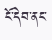ངོ་དེབ་ནང་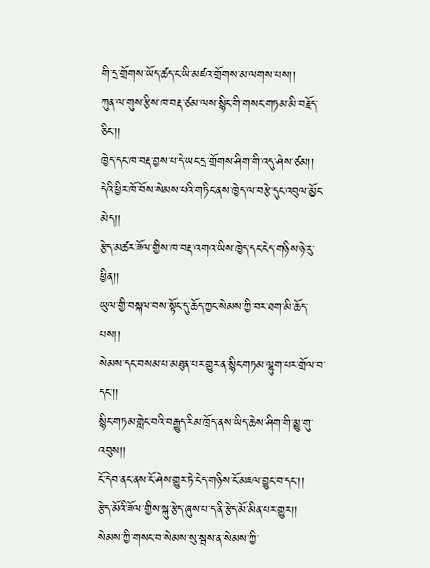གི་དྲ་གྲོགས་ཡོད་ཚད་ང་ཡི་མཛའ་གྲོགས་མ་ལགས་པས།།
ཀུན་ལ་གུས་རྩིས་ཁ་བརྡ་ཙམ་ལས་སྙིང་གི་གསང་གཏམ་མི་བརྗོད་ཅིང་།།
ཁྱེད་དང་ཁ་བརྡ་བྱས་པ་དེ་ཡང་དྲ་གྲོགས་ཤིག་གི་འདུ་ཤེས་ཙམ།།
དེའི་ཕྱིར་ཁོ་བོས་སེམས་པའི་གཏིང་ནས་ཁྱེད་ལ་བརྩེ་དུང་འབུལ་མྱོང་མེད།།
རྩེད་མཚར་ཟོལ་གྱིས་ཁ་བརྡ་འགའ་ཡིས་ཁྱེད་དང་ངེད་གཉིས་ཉེ་རུ་ཕྱིན།།
ཡུལ་གྱི་བསྐལ་བས་སྟོང་དུ་ཆོད་ཀྱང་སེམས་ཀྱི་བར་ཐག་མི་ཆོད་པས།།
སེམས་དང་བསམ་པ་མཐུན་པར་གྱུར་ན་སྙིང་གཏམ་ལྷུག་པར་གྲོལ་བ་དང་།།
སྙིང་གཏམ་གླེང་བའི་བརྒྱུད་རིམ་ཁྲོད་ནས་ཡིད་ཆེས་ཤིག་གི་མྱུ་གུ་འབུས།།
ངོ་དེབ་ནང་ནས་ངོ་ཤེས་གྱུར་ཏེ་ངེད་གཉིས་ངོ་མཇལ་བྱུང་བ་དང་།།
རྩེད་མོའི་ཟོལ་གྱིས་སྐུ་རྩེད་ཞུས་པ་ད་ནི་རྩེད་མོ་མིན་པར་གྱུར།།
སེམས་ཀྱི་གསང་བ་སེམས་སུ་སྦས་ན་སེམས་ཀྱི་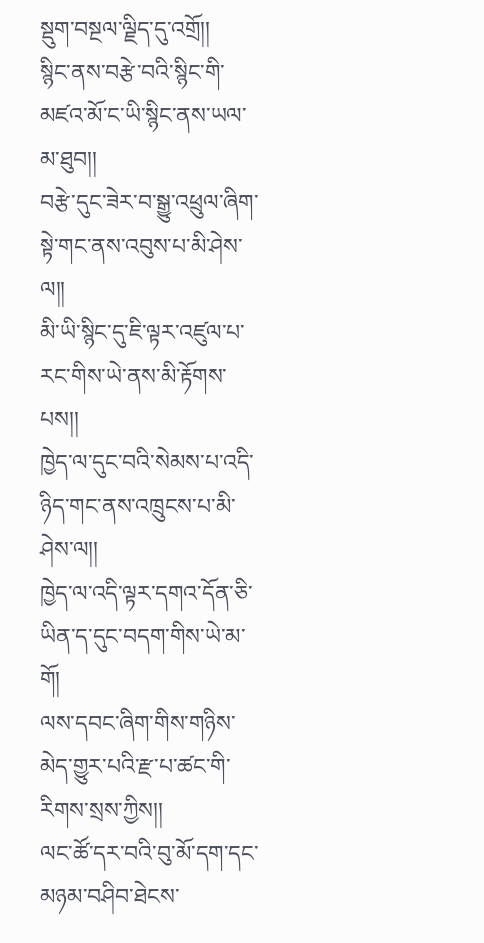སྡུག་བསྔལ་ལྗིད་དུ་འགྲོ།།
སྙིང་ནས་བརྩེ་བའི་སྙིང་གི་མཛའ་མོ་ང་ཡི་སྙིང་ནས་ཡལ་མ་ཐུབ།།
བརྩེ་དུང་ཟེར་བ་སྒྱུ་འཕྲུལ་ཞིག་སྟེ་གང་ནས་འབུས་པ་མི་ཤེས་ལ།།
མི་ཡི་སྙིང་དུ་ཇི་ལྟར་འཛུལ་པ་རང་གིས་ཡེ་ནས་མི་རྟོགས་པས།།
ཁྱེད་ལ་དུང་བའི་སེམས་པ་འདི་ཉིད་གང་ནས་འཁྲུངས་པ་མི་ཤེས་ལ།།
ཁྱེད་ལ་འདི་ལྟར་དགའ་དོན་ཅི་ཡིན་ད་དུང་བདག་གིས་ཡེ་མ་གོ།
ལས་དབང་ཞིག་གིས་གཉིས་མེད་གྱུར་པའི་རྫ་པ་ཚང་གི་རིགས་སྲས་ཀྱིས།།
ལང་ཚོ་དར་བའི་བུ་མོ་དག་དང་མཉམ་བཤིབ་ཐེངས་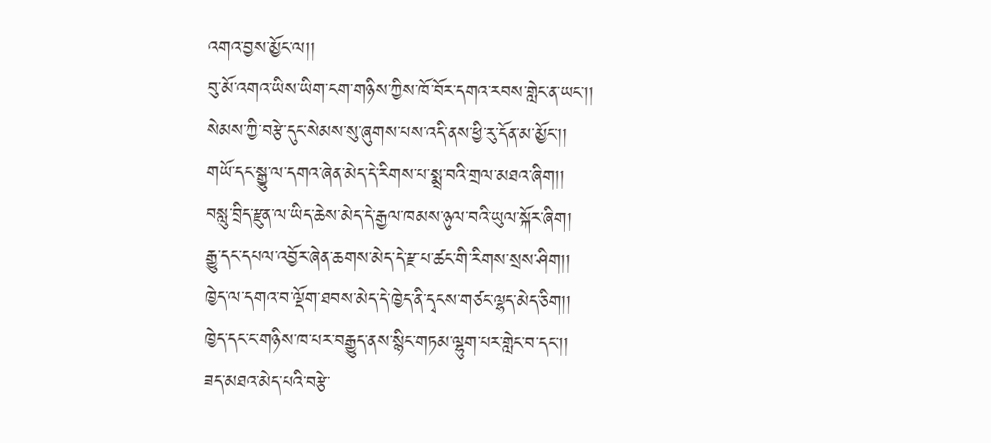འགའ་བྱས་མྱོང་ལ།།
བུ་མོ་འགའ་ཡིས་ཡིག་ངག་གཉིས་ཀྱིས་ཁོ་བོར་དགའ་རབས་གླེང་ན་ཡང་།།
སེམས་ཀྱི་བརྩེ་དུང་སེམས་སུ་ཞུགས་པས་འདི་ནས་ཕྱི་རུ་དོན་མ་མྱོང་།།
གཡོ་དང་སྒྱུ་ལ་དགའ་ཞེན་མེད་དེ་རིགས་པ་སྨྲ་བའི་གྲལ་མཐའ་ཞིག།།
བསླུ་བྲིད་རྫུན་ལ་ཡིད་ཆེས་མེད་དེ་རྒྱལ་ཁམས་ཉུལ་བའི་ཡུལ་སྐོར་ཞིག།
རྒྱུ་དང་དཔལ་འབྱོར་ཞེན་ཆགས་མེད་དེ་རྫ་པ་ཚང་གི་རིགས་སྲས་ཤིག།།
ཁྱེད་ལ་དགའ་བ་ལྡོག་ཐབས་མེད་དེ་ཁྱེད་ནི་དྭངས་གཙང་ལྷད་མེད་ཅིག།།
ཁྱེད་དང་ང་གཉིས་ཁ་པར་བརྒྱུད་ནས་སྙིང་གཏམ་ལྷུག་པར་གླེང་བ་དང་།།
ཟད་མཐའ་མེད་པའི་བརྩེ་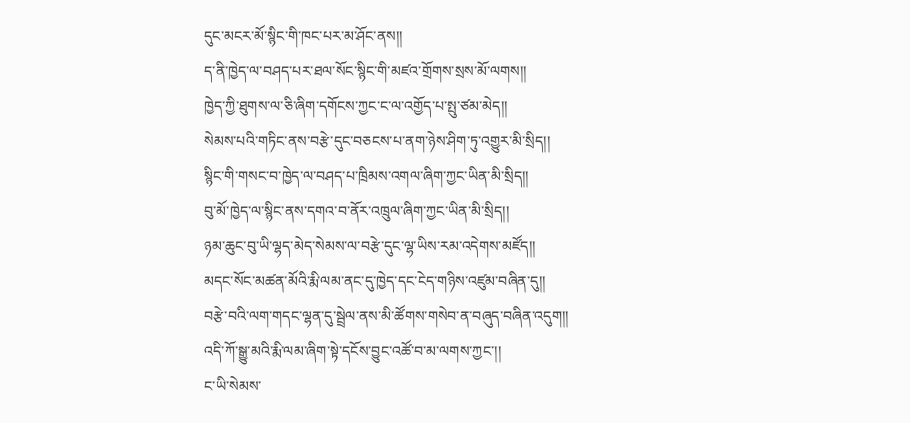དུང་མངར་མོ་སྙིང་གི་ཁང་པར་མ་ཤོང་ནས།།
ད་ནི་ཁྱེད་ལ་བཤད་པར་ཐལ་སོང་སྙིང་གི་མཛའ་གྲོགས་སྲས་མོ་ལགས།།
ཁྱེད་ཀྱི་ཐུགས་ལ་ཅི་ཞིག་དགོངས་ཀྱང་ང་ལ་འགྱོད་པ་སྤུ་ཙམ་མེད།།
སེམས་པའི་གཏིང་ནས་བརྩེ་དུང་བཅངས་པ་ནག་ཉེས་ཤིག་ཏུ་འགྱུར་མི་སྲིད།།
སྙིང་གི་གསང་བ་ཁྱེད་ལ་བཤད་པ་ཁྲིམས་འགལ་ཞིག་ཀྱང་ཡིན་མི་སྲིད།།
བུ་མོ་ཁྱེད་ལ་སྙིང་ནས་དགའ་བ་ནོར་འཁྲུལ་ཞིག་ཀྱང་ཡིན་མི་སྲིད།།
ཉམ་ཆུང་བུ་ཡི་ལྷད་མེད་སེམས་ལ་བརྩེ་དུང་ལྷ་ཡིས་རམ་འདེགས་མཛོད།།
མདང་སོང་མཚན་མོའི་རྨི་ལམ་ནང་དུ་ཁྱེད་དང་ངེད་གཉིས་འཛུམ་བཞིན་དུ།།
བརྩེ་བའི་ལག་གདང་ལྷན་དུ་སྦྲེལ་ནས་མི་ཚོགས་གསེབ་ན་བཞུད་བཞིན་འདུག།།
འདི་ཀོ་སྒྱུ་མའི་རྨི་ལམ་ཞིག་སྟེ་དངོས་བྱུང་འཚོ་བ་མ་ལགས་ཀྱང་།།
ང་ཡི་སེམས་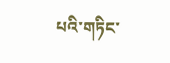པའི་གཏིང་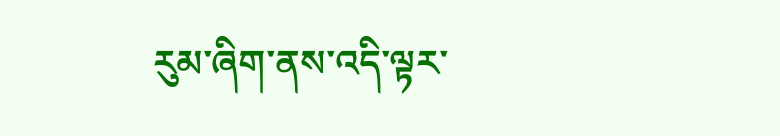རུམ་ཞིག་ནས་འདི་ལྟར་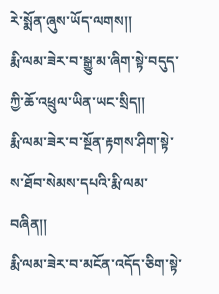རེ་སྨོན་ཞུས་ཡོད་ལགས།།
རྨི་ལམ་ཟེར་བ་སྒྱུ་མ་ཞིག་སྟེ་བདུད་ཀྱི་ཆོ་འཕྲུལ་ཡིན་ཡང་སྲིད།།
རྨི་ལམ་ཟེར་བ་སྔོན་རྟགས་ཤིག་སྟེ་ས་ཐོབ་སེམས་དཔའི་རྨི་ལམ་བཞིན།།
རྨི་ལམ་ཟེར་བ་མངོན་འདོད་ཅིག་སྟེ་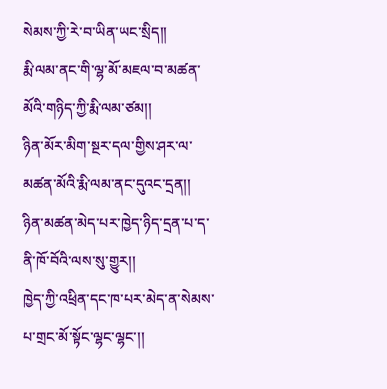སེམས་ཀྱི་རེ་བ་ཡིན་ཡང་སྲིད།།
རྨི་ལམ་ནང་གི་ལྷ་མོ་མཇལ་བ་མཚན་མོའི་གཉིད་ཀྱི་རྨི་ལམ་ཙམ།།
ཉིན་མོར་མིག་སྔར་དལ་གྱིས་ཤར་ལ་མཚན་མོའི་རྨི་ལམ་ནང་དུའང་དྲན།།
ཉིན་མཚན་མེད་པར་ཁྱེད་ཉིད་དྲན་པ་ད་ནི་ཁོ་བོའི་ལས་སུ་གྱུར།།
ཁྱེད་ཀྱི་འཕྲིན་དང་ཁ་པར་མེད་ན་སེམས་པ་གྲང་མོ་སྟོང་ལྷང་ལྷང་།།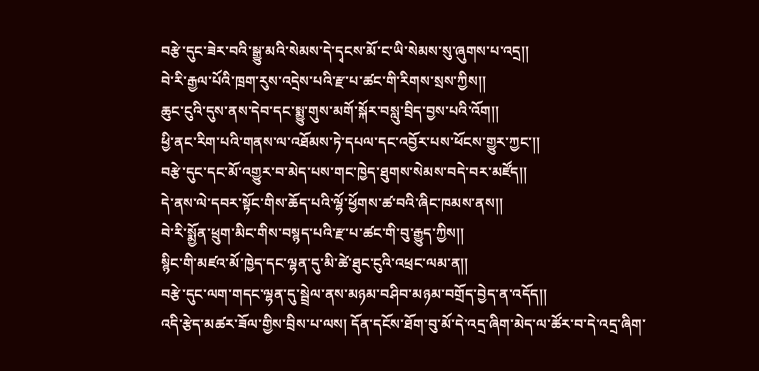བརྩེ་དུང་ཟེར་བའི་སྒྱུ་མའི་སེམས་དེ་དྭངས་མོ་ང་ཡི་སེམས་སུ་ཞུགས་པ་འདྲ།།
བེ་རི་རྒྱལ་པོའི་ཁྲག་རུས་འདྲེས་པའི་རྫ་པ་ཚང་གི་རིགས་སྲས་ཀྱིས།།
ཆུང་ངུའི་དུས་ནས་དེབ་དང་སྨྱུ་གུས་མགོ་སྐོར་བསླུ་བྲིད་བྱས་པའི་འོག།།
ཕྱི་ནང་རིག་པའི་གནས་ལ་འཐོམས་ཏེ་དཔལ་དང་འབྱོར་པས་ཕོངས་གྱུར་ཀྱང་།།
བརྩེ་དུང་དང་མོ་འགྱུར་བ་མེད་པས་གང་ཁྱེད་ཐུགས་སེམས་བདེ་བར་མཛོད།།
དེ་ནས་ལེ་དབར་སྟོང་གིས་ཆོད་པའི་ལྷོ་ཕྱོགས་ཚ་བའི་ཞིང་ཁམས་ནས།།
བེ་རི་སྨྱོན་ཕྲུག་མིང་གིས་བསྙད་པའི་རྫ་པ་ཚང་གི་བུ་རྒྱུད་ཀྱིས།།
སྙིང་གི་མཛའ་མོ་ཁྱེད་དང་ལྷན་དུ་མི་ཚེ་ཐུང་ངུའི་འཕྲང་ལམ་ན།།
བརྩེ་དུང་ལག་གདང་ལྷན་དུ་སྦྲེལ་ནས་མཉམ་བཤིབ་མཉམ་བགྲོད་བྱེད་ན་འདོད།།
འདི་རྩེད་མཚར་ཟོལ་གྱིས་བྲིས་པ་ལས། དོན་དངོས་ཐོག་བུ་མོ་དེ་འདྲ་ཞིག་མེད་ལ་ཚོར་བ་དེ་འདྲ་ཞིག་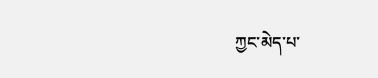ཀྱང་མེད་པ་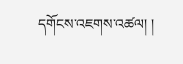དགོངས་འཇགས་འཚལ། །